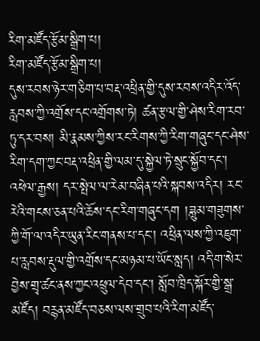རིག་མཛོད་རྩོམ་སྒྲིག་པ།
རིག་མཛོད་རྩོམ་སྒྲིག་པ།
དུས་རབས་ཉེར་གཅིག་པ་བརྡ་འཕྲིན་གྱི་དུས་རབས་འདིར་འོད་རླབས་ཀྱི་འགྲོས་དང་འགྲོགས་ཏེ། ཚན་རྩལ་གྱི་ཤེས་རིག་རབ་ཏུ་དར་བས། མི་རྣམས་ཀྱིས་རང་རིགས་ཀྱི་རིག་གཞུང་དང་ཤེས་རིག་དག་ཀྱང་བརྡ་འཕྲིན་གྱི་ལམ་དུ་སྐྱེལ་ཏེ་སྲུང་སྐྱོབ་དང་། འཕེལ་རྒྱས། དར་སྤེལ་ལ་རེམ་བཞིན་པའི་སྐབས་འདིར། རང་རེའི་གངས་ཅན་པའི་ཆོས་དང་རིག་གཞུང་དག །ཟླུམ་གཟུགས་ཀྱི་གོ་ལ་འདིར་ཡུན་རིང་གནས་པ་དང་། འཕྲིན་ལས་ཀྱི་འཇུག་པ་རླབས་རྡུལ་གྱི་འགྲོས་དང་མཉམ་པ་ཡོང་སླད། འདི་ག་སེར་བྱེས་གྲྭ་ཚང་ནས་ཀྱང་འཕྲུལ་དེབ་དང་། སློབ་ཁྲིད་སྐོར་གྱི་སྒྲ་མཛོད། བརྙན་མཛོད་བཅས་ལས་གྲུབ་པའི་རིག་མཛོད་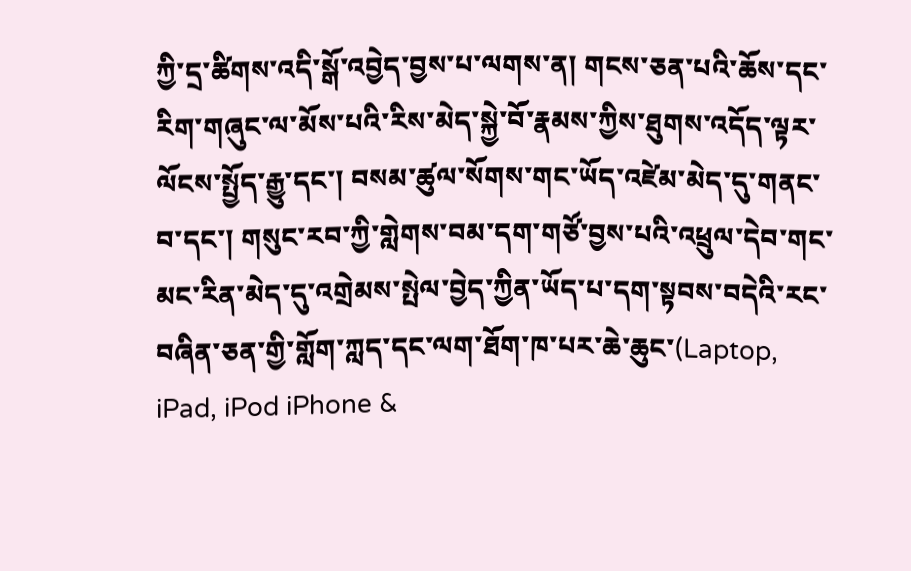ཀྱི་དྲ་ཚིགས་འདི་སྒོ་འབྱེད་བྱས་པ་ལགས་ན། གངས་ཅན་པའི་ཆོས་དང་རིག་གཞུང་ལ་མོས་པའི་རིས་མེད་སྐྱེ་བོ་རྣམས་ཀྱིས་ཐུགས་འདོད་ལྟར་ལོངས་སྤྱོད་རྒྱུ་དང་། བསམ་ཚུལ་སོགས་གང་ཡོད་འཛེམ་མེད་དུ་གནང་བ་དང་། གསུང་རབ་ཀྱི་གླེགས་བམ་དག་གཙོ་བྱས་པའི་འཕྲུལ་དེབ་གང་མང་རིན་མེད་དུ་འགྲེམས་སྤེལ་བྱེད་ཀྱིན་ཡོད་པ་དག་སྟབས་བདེའི་རང་བཞིན་ཅན་གྱི་གློག་ཀླད་དང་ལག་ཐོག་ཁ་པར་ཆེ་ཆུང་(Laptop, iPad, iPod iPhone &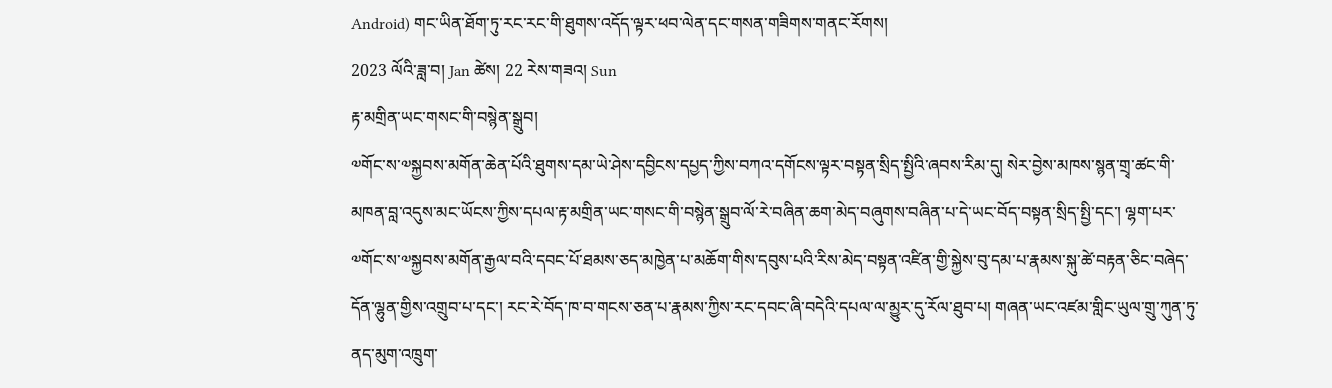Android) གང་ཡིན་ཐོག་ཏུ་རང་རང་གི་ཐུགས་འདོད་ལྟར་ཕབ་ལེན་དང་གསན་གཟིགས་གནང་རོགས།
2023 ལོའི་ཟླ་བ། Jan ཚེས། 22 རེས་གཟའ། Sun
རྟ་མགྲིན་ཡང་གསང་གི་བསྙེན་སྒྲུབ།
༧གོང་ས་༧སྐྱབས་མགོན་ཆེན་པོའི་ཐུགས་དམ་ཡེ་ཤེས་དབྱིངས་དཔྱད་ཀྱིས་བཀའ་དགོངས་ལྟར་བསྟན་སྲིད་སྤྱིའི་ཞབས་རིམ་དུ། སེར་བྱེས་མཁས་སྙན་གྲྭ་ཚང་གི་མཁན་བླ་འདུས་མང་ཡོངས་ཀྱིས་དཔལ་རྟ་མགྲིན་ཡང་གསང་གི་བསྙེན་སྒྲུབ་ལོ་རེ་བཞིན་ཆག་མེད་བཞུགས་བཞིན་པ་དེ་ཡང་བོད་བསྟན་སྲིད་སྤྱི་དང་། ལྷག་པར་༧གོང་ས་༧སྐྱབས་མགོན་རྒྱལ་བའི་དབང་པོ་ཐམས་ཅད་མཁྱེན་པ་མཆོག་གིས་དབུས་པའི་རིས་མེད་བསྟན་འཛིན་གྱི་སྐྱེས་བུ་དམ་པ་རྣམས་སྐུ་ཚེ་བརྟན་ཅིང་བཞེད་དོན་ལྷུན་གྱིས་འགྲུབ་པ་དང་། རང་རེ་བོད་ཁ་བ་གངས་ཅན་པ་རྣམས་ཀྱིས་རང་དབང་ཞི་བདེའི་དཔལ་ལ་མྱུར་དུ་རོལ་ཐུབ་པ། གཞན་ཡང་འཛམ་གླིང་ཡུལ་གྲུ་ཀུན་ཏུ་ནད་མུག་འཁྲུག་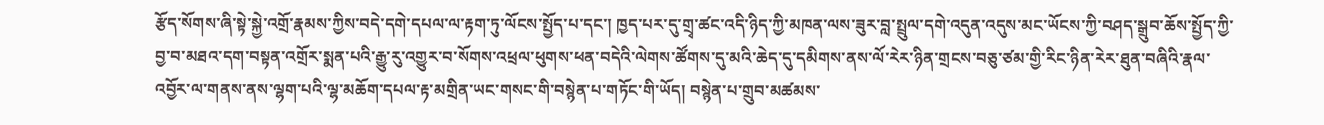རྩོད་སོགས་ཞི་སྟེ་སྐྱེ་འགྲོ་རྣམས་ཀྱིས་བདེ་དགེ་དཔལ་ལ་རྟག་ཏུ་ལོངས་སྤྱོད་པ་དང་། ཁྱད་པར་དུ་གྲྭ་ཚང་འདི་ཉིད་ཀྱི་མཁན་ལས་ཟུར་བླ་སྤྲུལ་དགེ་འདུན་འདུས་མང་ཡོངས་ཀྱི་བཤད་སྒྲུབ་ཆོས་སྤྱོད་ཀྱི་བྱ་བ་མཐའ་དག་བསྟན་འགྲོར་སྨན་པའི་རྒྱུ་རུ་འགྱུར་བ་སོགས་འཕྲལ་ཕུགས་ཕན་བདེའི་ལེགས་ཚོགས་དུ་མའི་ཆེད་དུ་དམིགས་ནས་ལོ་རེར་ཉིན་གྲངས་བཅུ་ཙམ་གྱི་རིང་ཉིན་རེར་ཐུན་བཞིའི་རྣལ་འབྱོར་ལ་གནས་ནས་ལྷག་པའི་ལྷ་མཆོག་དཔལ་རྟ་མགྲིན་ཡང་གསང་གི་བསྙེན་པ་གཏོང་གི་ཡོད། བསྙེན་པ་གྲུབ་མཚམས་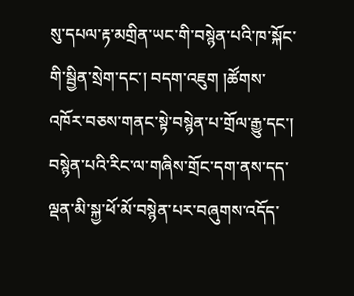སུ་དཔལ་རྟ་མགྲིན་ཡང་གི་བསྙེན་པའི་ཁ་སྐོང་གི་སྦྱིན་སྲེག་དང་། བདག་འཇུག །ཚོགས་འཁོར་བཅས་གནང་སྟེ་བསྙེན་པ་གྲོལ་རྒྱུ་དང་། བསྙེན་པའི་རིང་ལ་གཞིས་གྲོང་དག་ནས་དད་ལྡན་མི་སྐྱ་ཕོ་མོ་བསྙེན་པར་བཞུགས་འདོད་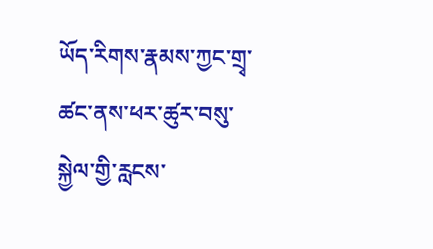ཡོད་རིགས་རྣམས་ཀྱང་གྲྭ་ཚང་ནས་ཕར་ཚུར་བསུ་སྐྱེལ་གྱི་རླངས་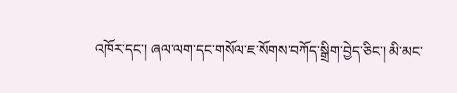འཁོར་དང་། ཞལ་ལག་དང་གསོལ་ཇ་སོགས་བཀོད་སྒྲིག་བྱེད་ཅིང་། མི་མང་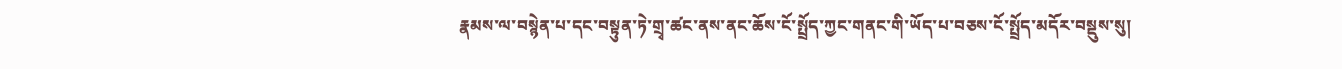རྣམས་ལ་བསྙེན་པ་དང་བསྟུན་ཏེ་གྲྭ་ཚང་ནས་ནང་ཆོས་ངོ་སྤྲོད་ཀྱང་གནང་གི་ཡོད་པ་བཅས་ངོ་སྤྲོད་མདོར་བསྡུས་སུ།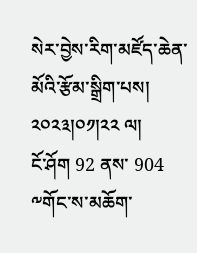སེར་བྱེས་རིག་མཛོད་ཆེན་མོའི་རྩོམ་སྒྲིག་པས། ༢༠༢༣།༠༡།༢༢ ལ།
ངོ་ཤོག 92 ནས་ 904
༸གོང་ས་མཆོག་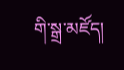གི་སྒྲ་མཛོད།